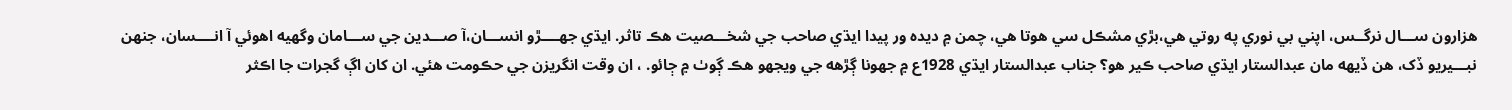هزارون ســـال نرگــس، اپني بي نوري په روتي هي،بڙي مشڪل سي هوتا هي، چمن ۾ ديده ور پيدا ايڌي صاحب جي شخـــصيت هڪ تاثر. ايڌي جهــــڙو انســـان،آ صـــدين جي ســـامان وگهيه اهوئي آ انــــسان، جنهن نبـــيريو ڏک، هن ڏيهه مان عبدالستار ايڌي صاحب ڪير هو؟ جناب عبدالستار ايڌي 1928ع ۾ جهونا ڳڙهه جي ويجهو هڪ ڳوٺ ۾ ڄائو. ، ان وقت انگريزن جي حڪومت هئي. ان کان اڳ گجرات جا اڪثر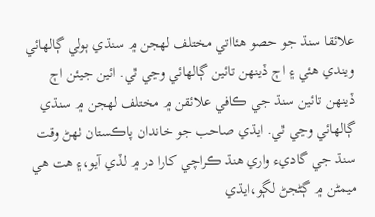علائقا سنڌ جو حصو هئااتي مختلف لهجن ۾ سنڌي ٻولي ڳالهائي ويندي هئي ۽ اڄ ڏينهن تائين ڳالهائي وڃي ٿي. ائين جيئن اڄ ڏينهن تائين سنڌ جي ڪافي علائقن ۾ مختلف لهجن ۾ سنڌي ڳالهائي وڃي ٿي. ايڌي صاحب جو خاندان پاڪستان ٺهڻ وقت سنڌ جي گاديء واري هنڌ ڪراچي کارا در ۾ لڏي آيو،۽ هت هي ميمڻن ۾ ڳڻجڻ لڳو،ايڌي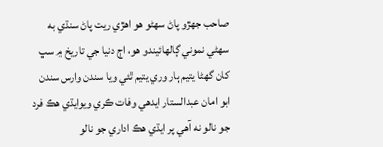صاحب جهڙو پاڻ سهڻو هو اهڙي ريت پاڻ سنڌي به سهڻي نموني ڳالهائيندو هو، اڄ دنيا جي تاريخ ۾ سڀ کان گهڻا يتيم ٻار وري يتيم ٿئي ويا سندن وارس سندن ابو امان عبدالستار ايدهي وفات ڪري ويوايڌي هڪ فرد جو نالو نه آهي پر ايڌي هڪ اداري جو نالو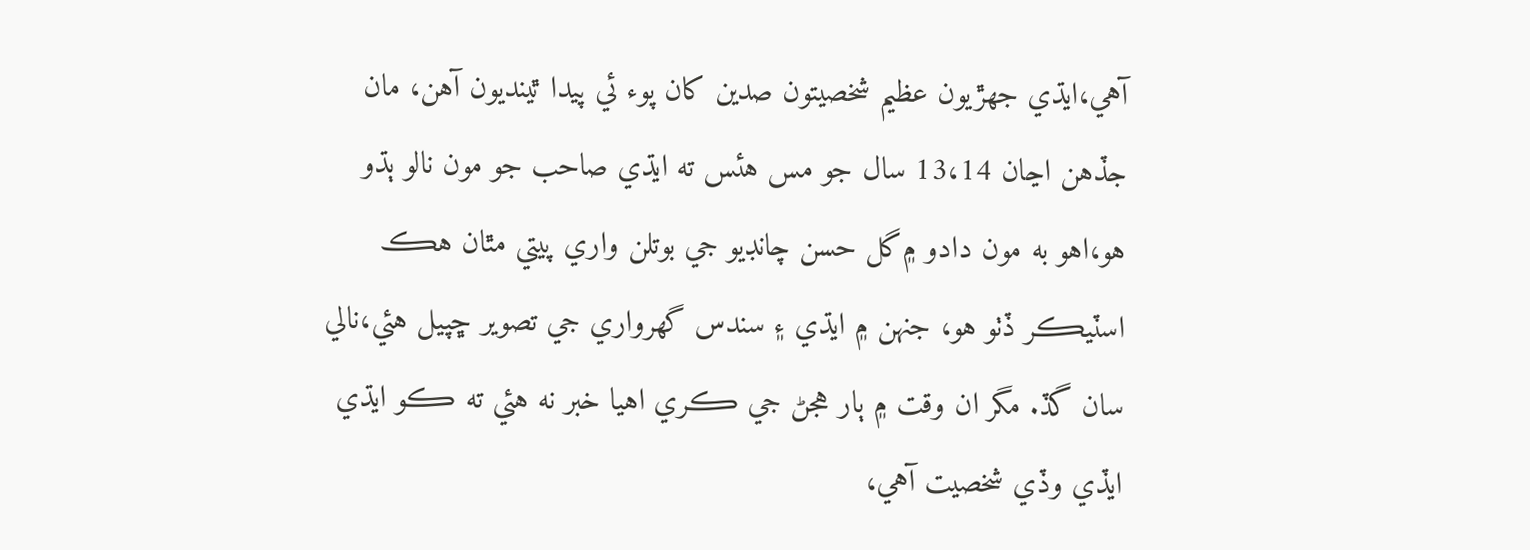آهي،ايڌي جهڙيون عظيم شخصيتون صدين کان پوء ئي پيدا ٿينديون آهن، مان جڏهن اڃان 13،14 سال جو مس هئس ته ايڌي صاحب جو مون نالو ٻڌو هو،اهو به مون دادو ۾گل حسن چانڊيو جي بوتلن واري پيتي مٿان هڪ اسٽيڪر ڏٺو هو، جنهن ۾ ايڌي ۽ سندس گهرواري جي تصوير ڇپيل هئي،نالي سان گڏ. مگر ان وقت ۾ ٻار هجڻ جي ڪري اهيا خبر نه هئي ته ڪو ايڌي ايڏي وڏي شخصيت آهي،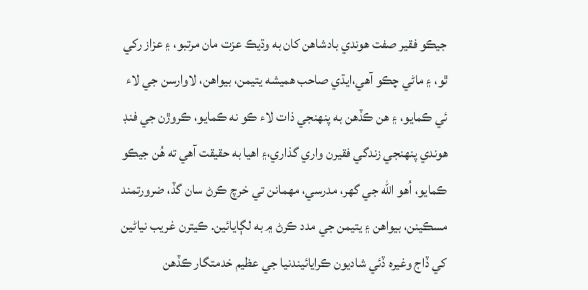جيڪو فقير صفت هوندي بادشاهن کان به وڌيڪ عزت مان مرتبو، ۽ عزاز رکي ٿو، ۽ ماڻي چڪو آهي،ايڌي صاحب هميشه يتيمن، بيواهن، لاوارسن جي لاء ئي ڪمايو، ۽ هن ڪڏهن به پنهنجي ذات لاء ڪو نه ڪمايو، ڪروڙن جي فنڊ هوندي پنهنجي زندگي فقيرن واري گذاري،۽ اهيا به حقيقت آهي ته هُن جيڪو ڪمايو، اُهو الله جي گهر، مدرسي، مهمانن تي خرچ ڪرڻ سان گڏ، ضرورتمند مسڪينن، بيواهن ۽ يتيمن جي مدد ڪرڻ ۾ به لڳايائين. ڪيترن غريب نياڻين کي ڏاج وغيره ڏئي شاديون ڪرايائيندنيا جي عظيم خدمتگار ڪڏهن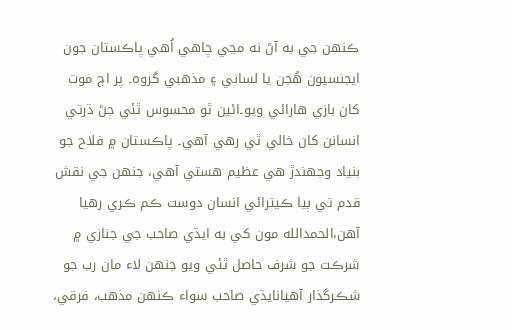ڪنهن جي به آڻ نه مڃي چاهي اُهي پاڪستان جون ايجنسيون هُجن يا لساني ۽ مذهبي گروه۔ پر اڄ موت کان بازي هارائي ويو۔ائين ٿو محسوس ٿئي ڄڻ ڌرتي انسانن کان خالي ٿي رهي آهي۔ پاڪستان ۾ فلاح جو بنياد وجهندڙ هي عظيم هستي آهي، جنهن جي نقش قدم تي ٻيا ڪيترائي انسان دوست ڪم ڪري رهيا آهن،الحمدالله مون کي به ايڌي صاحب جي جنازي ۾ شرڪت جو شرف حاصل ٿئي ويو جنهن لاء مان رب جو شڪرگذار آهيانايڌي صاحب سواء ڪنهن مذهب، فرقي،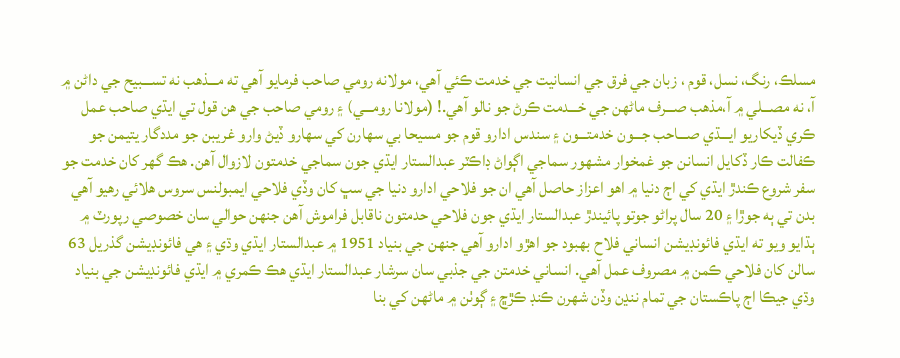مسلڪ، رنگ، نسل، قوم ، زبان جي فرق جي انسانيت جي خدمت ڪئي آهي، مولانه رومي صاحب فرمايو آهي ته مـــذهب نه تســـبيح جي داڻن ۾ آ، نه مصـــلي ۾ آ،مذهب صـــرف ماڻهن جي خـــدمت ڪرڻ جو نالو آهي.! (مولانا رومـــي) ۽ رومي صاحب جي هن قول تي ايڌي صاحب عمل ڪري ڏيکاريو ايـــڌي صـــاحب جـــون خدمتـــون ۽ سندس ادارو قوم جو مسيحا بي سهارن کي سهارو ڏيڻ وارو غريبن جو مددگار يتيمن جو ڪفالت ڪار ڏکايل انسانن جو غمخوار مشهور سماجي اڳواڻ ڊاڪٽر عبدالستار ايڌي جون سماجي خدمتون لازوال آهن. هڪ گهر کان خدمت جو سفر شروع ڪندڙ ايڌي کي اڄ دنيا ۾ اهو اعزاز حاصل آهي ان جو فلاحي ادارو دنيا جي سڀ کان وڏي فلاحي ايمبولنس سروس هلائي رهيو آهي بدن تي ٻه جوڙا ۽ 20 سال پراڻو جوتو پائيندڙ عبدالستار ايڌي جون فلاحي حدمتون ناقابل فراموش آهن جنهن حوالي سان خصوصي رپورٽ ۾ ٻڌايو ويو ته ايڌي فائونڊيشن انساني فلاح بهبود جو اهڙو ادارو آهي جنهن جي بنياد 1951 ۾ عبدالستار ايڌي وڌي ۽ هي فائونڊيشن گذريل 63 سالن کان فلاحي ڪمن ۾ مصروف عمل آهي. انساني خدمتن جي جذبي سان سرشار عبدالستار ايڌي هڪ ڪمري ۾ ايڌي فائونڊيشن جي بنياد وڌي جيڪا اڄ پاڪستان جي تمام ننڍن وڏن شهرن ڪنڊ ڪڙڇ ۽ ڳوٺن ۾ ماڻهن کي بنا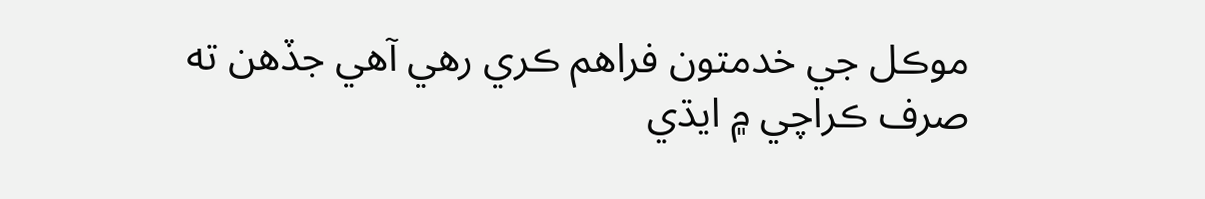موڪل جي خدمتون فراهم ڪري رهي آهي جڏهن ته صرف ڪراچي ۾ ايڌي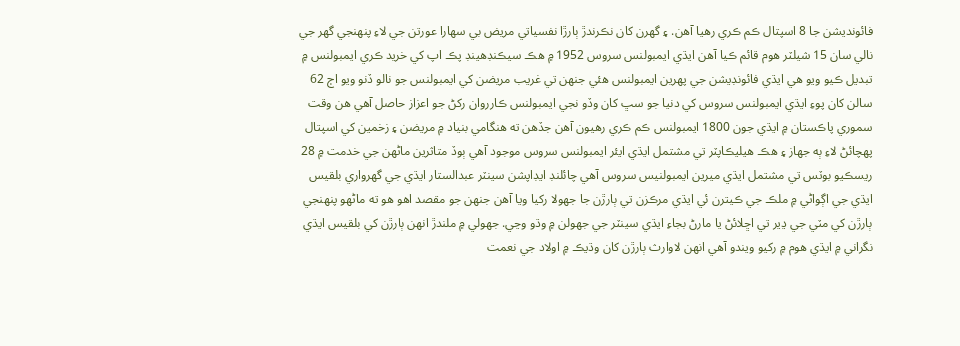فائونديشن جا 8 اسپتال ڪم ڪري رهيا آهن. ۽ گهرن کان نڪرندڙ ٻارڙا نفسياتي مريض بي سهارا عورتن جي لاءِ پنهنجي گهر جي نالي سان 15 شيلٽر هوم قائم ڪيا آهن ايڌي ايمبولنس سروس 1952 ۾ هڪ سيڪنڊهينڊ پڪ اپ کي خريد ڪري ايمبولنس ۾ تبديل ڪيو ويو هي ايڌي فائونڊيشن جي پهرين ايمبولنس هئي جنهن تي غريب مريضن کي ايمبولنس جو نالو ڏنو ويو اڄ 62 سالن کان پوءِ ايڌي ايمبولنس سروس کي دنيا جو سڀ کان وڏو نجي ايمبولنس ڪارروان رکڻ جو اعزاز حاصل آهي هن وقت سموري پاڪستان ۾ ايڌي جون 1800 ايمبولنس ڪم ڪري رهيون آهن جڏهن ته هنگامي بنياد ۾ مريضن ۽ زخمين کي اسپتال پهچائڻ لاءِ ٻه جهاز ۽ هڪ هيليڪاپٽر تي مشتمل ايڌي ايئر ايمبولنس سروس موجود آهي ٻوڏ متاثرين ماڻهن جي خدمت ۾ 28 ريسڪيو بوٽس تي مشتمل ايڌي ميرين ايمبولنيس سروس آهي چائلنڊ ايڊاپشن سينٽر عبدالستار ايڌي جي گهرواري بلقيس ايڌي جي اڳواڻي ۾ ملڪ جي ڪيترن ئي ايڌي مرڪزن تي ٻارڙن جا جهولا رکيا ويا آهن جنهن جو مقصد اهو هو ته ماڻهو پنهنجي ٻارڙن کي مٽي جي ڍير تي اڇلائڻ يا مارڻ بجاءِ ايڌي سينٽر جي جهولن ۾ وڌو وڃي. جهولي ۾ ملندڙ انهن ٻارڙن کي بلقيس ايڌي نگراني ۾ ايڌي هوم ۾ رکيو ويندو آهي انهن لاوارث ٻارڙن کان وڌيڪ ۾ اولاد جي نعمت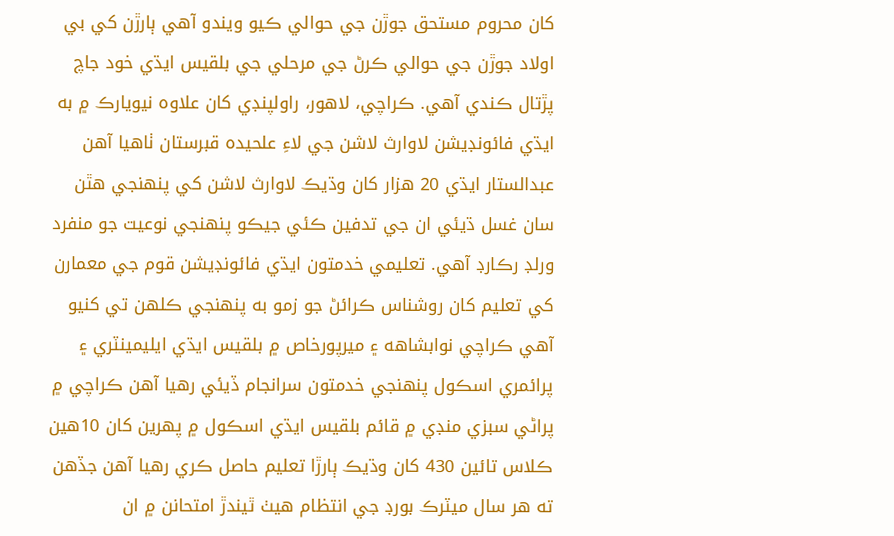کان محروم مستحق جوڙن جي حوالي ڪيو ويندو آهي ٻارڙن کي بي اولاد جوڙن جي حوالي ڪرڻ جي مرحلي جي بلقيس ايڌي خود جاچ پڙتال ڪندي آهي. ڪراچي، لاهور، راولپنڊي کان علاوه نيويارڪ ۾ به ايڌي فائونڊيشن لاوارث لاشن جي لاءِ علحيده قبرستان ٺاهيا آهن عبدالستار ايڌي 20 هزار کان وڌيڪ لاوارث لاشن کي پنهنجي هٿن سان غسل ڌيئي ان جي تدفين ڪئي جيڪو پنهنجي نوعيت جو منفرد ورلڊ رڪارڊ آهي. تعليمي خدمتون ايڌي فائونڊيشن قوم جي معمارن کي تعليم کان روشناس ڪرائڻ جو زمو به پنهنجي ڪلهن تي کنيو آهي ڪراچي نوابشاهه ۽ ميرپورخاص ۾ بلقيس ايڌي ايليمينٽري ۽ پرائمري اسڪول پنهنجي خدمتون سرانجام ڏيئي رهيا آهن ڪراچي ۾ پراڻي سبزي منڊي ۾ قائم بلقيس ايڌي اسڪول ۾ پهرين کان 10هين ڪلاس تائين 430 کان وڌيڪ ٻارڙا تعليم حاصل ڪري رهيا آهن جڏهن ته هر سال ميٽرڪ بورڊ جي انتظام هيٺ ٿيندڙ امتحانن ۾ ان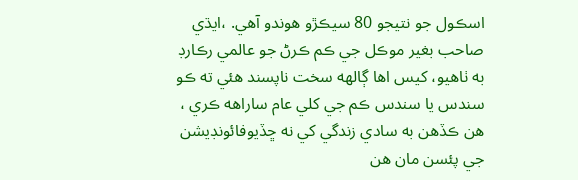اسڪول جو نتيجو 80 سيڪڙو هوندو آهي. ،ايڌي صاحب بغير موڪل جي ڪم ڪرڻ جو عالمي رڪارڊ به ٺاهيو، کيس اها ڳالهه سخت ناپسند هئي ته ڪو سندس يا سندس ڪم جي کلي عام ساراهه ڪري ، هن ڪڏهن به سادي زندگي کي نه ڇڏيوفائونڊيشن جي پئسن مان هن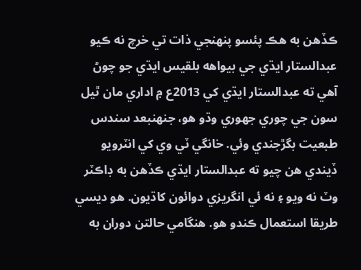ڪڏهن به هڪ پئسو پنهنجي ذات تي خرچ نه ڪيو عبدالستار ايڌي جي بيواهه بلقيس ايڌي جو چوڻ آهي ته عبدالستار ايڌي کي 2013ع ۾ اداري مان ٿيل سون جي چوري جهوري وڌو هو، جنهنبعد سندس طبعيت بگڙجندي وئي. خانگي ٽي وي کي انٽرويو ڏيندي هن چيو ته عبدالستار ايڌي ڪڏهن به ڊاڪٽر وٽ نه ويو ۽ نه ئي انگريزي دوائون کاڌيون. هو ديسي طريقا استعمال ڪندو هو. هنگامي حالتن دوران به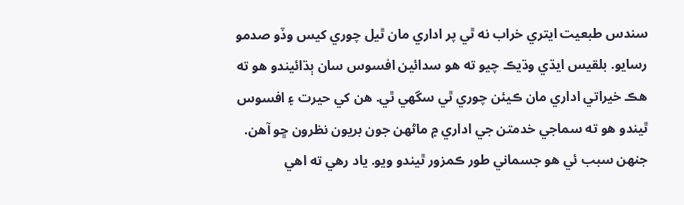سندس طبعيت ايتري خراب نه ٿي پر اداري مان ٿيل چوري کيس وڏو صدمو رسايو. بلقيس ايڌي وڌيڪ چيو ته هو سدائين افسوس سان ٻڌائيندو هو ته هڪ خيراتي اداري مان ڪيئن چوري ٿي سگهي ٿي. هن کي حيرت ۽ افسوس ٿيندو هو ته سماجي خدمتن جي اداري ۾ ماڻهن جون بريون نظرون ڇو آهن. جنهن سبب ئي هو جسماني طور ڪمزور ٿيندو ويو. ياد رهي ته اهي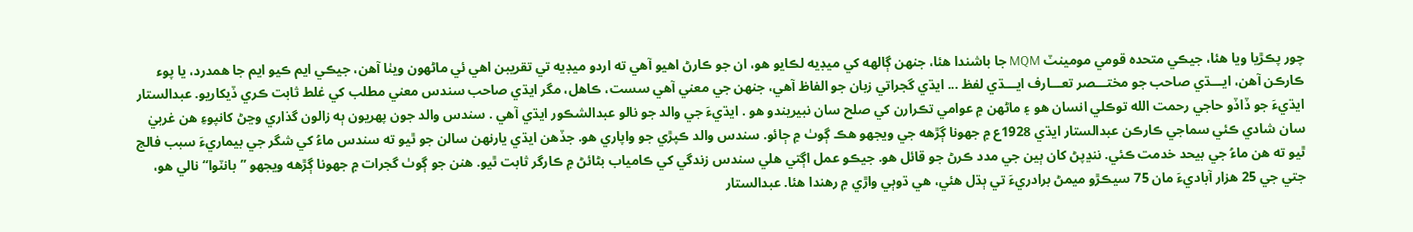چور پڪڙيا ويا هئا، جيڪي متحده قومي مومينٽ MQM جا باشندا هئا، جنهن ڳالهه کي ميڊيه لڪايو هو، ان جو ڪارڻ اهيو آهي ته اردو ميڊيه تي تقريبن اهي ئي ماڻهون ويٺا آهن، جيڪي ايم ڪيو ايم جا همدرد، يا پوء ڪارڪن آهن، ايـــڌي صاحب جو مختـــصر تعـــارف ايـــڌي لفظ ... ايڌي گجراتي زبان جو الفاظ آهي، جنهن جي معني آهي سست، ڪاهل، مگر ايڌي صاحب سندس معني مطلب کي غلط ثابت ڪري ڏيکاريو. عبدالستار ايڌيءَ جو ڏاڏو حاجي رحمت الله توڪلي انسان هو ۽ ماڻهن ۾ عوامي تڪرارن کي صلح سان نبيريندو هو . ايڌيءَ جي والد جو نالو عبدالشڪور ايڌي آهي . سندس والد جون پهريون ٻه زالون گذاري وڃڻ کانپوءِ هن غربيٰ سان شادي ڪئي سماجي ڪارڪن عبدالستار ايڌي 1928ع ۾ جهونا ڳڙهه جي ويجهو هڪ ڳوٺ ۾ ڄائو. سندس والد ڪپڙي جو واپاري هو. جڏهن ايڌي يارنهن سالن جو ٿيو ته سندس ماءُ کي شگر جي بيماريءَ سبب فالج ٿيو ته هن ماءُ جي بيحد خدمت ڪئي. ننڍپڻ کان ٻين جي مدد ڪرڻ جو قائل هو. جيڪو عمل اڳتي هلي سندس زندگي کي ڪامياب بڻائڻ ۾ ڪارگر ثابت ٿيو. هنن جو ڳوٺ گجرات ۾ جهونا ڳڙهه ويجهو ”بانٽوا“ نالي هو، جتي جي 25 هزار آباديءَ مان 75 سيڪڙو ميمڻ برادريءَ تي ٻڌل هئي، هي ڌوٻي واڙي ۾ رهندا هئا. عبدالستار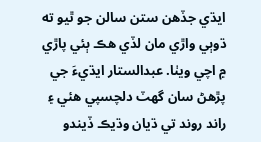ايڌي جڏهن ستن سالن جو ٿيو ته ڌوٻي واڙي مان لڏي هڪ ٻئي پاڙي ۾ اچي ويٺا. عبدالستار ايڌيءَ جي پڙهڻ سان گهٽ دلچسپي هئي ۽ راند روند تي ڌيان وڌيڪ ڏيندو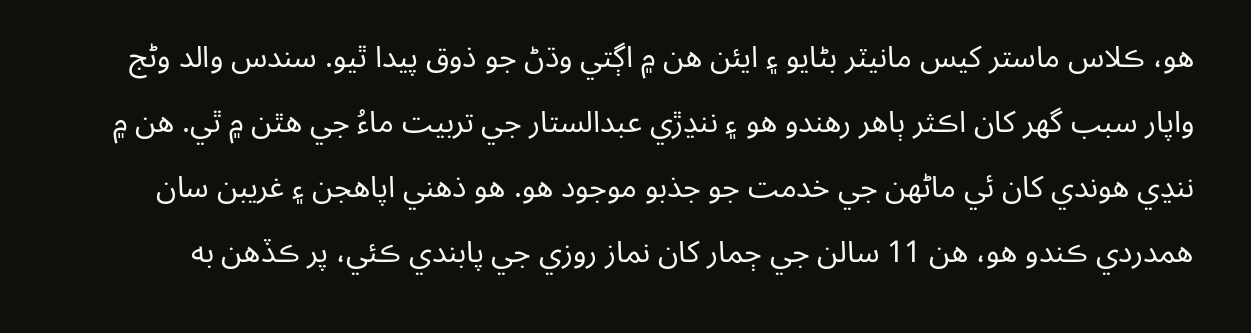هو، ڪلاس ماستر کيس مانيٽر بڻايو ۽ ايئن هن ۾ اڳتي وڌڻ جو ذوق پيدا ٿيو. سندس والد وڻج واپار سبب گهر کان اڪثر ٻاهر رهندو هو ۽ ننڍڙي عبدالستار جي تربيت ماءُ جي هٿن ۾ ٿي. هن ۾ ننڍي هوندي کان ئي ماڻهن جي خدمت جو جذبو موجود هو. هو ذهني اپاهجن ۽ غريبن سان همدردي ڪندو هو، هن 11 سالن جي ڄمار کان نماز روزي جي پابندي ڪئي، پر ڪڏهن به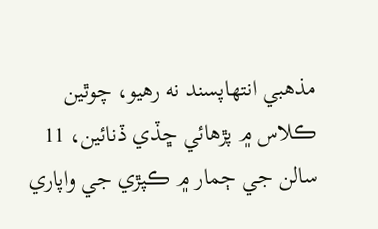مذهبي انتهاپسند نه رهيو، چوٿين ڪلاس ۾ پڙهائي ڇڏي ڏنائين، 11 سالن جي ڄمار ۾ ڪپڙي جي واپاري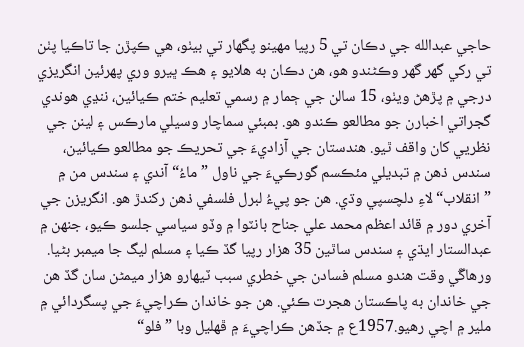حاجي عبدالله جي دڪان تي 5 رپيا مهينو پگهار تي بيٺو، هي ڪپڙن جا تاڪيا پٺن تي رکي گهر گهر وڪڻندو هو، هن دڪان به هلايو ۽ هڪ ڀيرو وري پهرئين انگريزي درجي ۾ پڙهڻ ويٺو، 15 سالن جي ڄمار ۾ رسمي تعليم ختم ڪيائين، ننڍي هوندي گجراتي اخبارن جو مطالعو ڪندو هو. بمبئي سماچار وسيلي مارڪس ۽ لينن جي نظريي کان واقف ٿيو. هندستان جي آزاديءَ جي تحريڪ جو مطالعو ڪيائين، سندس ذهن ۾ تبديلي مئڪسم گورڪيءَ جي ناول ”ماءُ“ آندي ۽ سندس من ۾ ”انقلاب“ لاءِ دلچسپي وڌي. هن جو پيءُ لبرل فلسفي ذهن رکندڙ هو. انگريزن جي آخري دور ۾ قائد اعظم محمد علي جناح بانٽوا ۾ وڏو سياسي جلسو ڪيو، جنهن ۾ عبدالستار ايڌي ۽ سندس ساٿين 35 هزار رپيا گڏ ڪيا ۽ مسلم ليگ جا ميمبر بڻيا. ورهاڱي وقت هندو مسلم فسادن جي خطري سبب ٽيهارو هزار ميمڻن سان گڏ هن جي خاندان به پاڪستان هجرت ڪئي. هن جو خاندان ڪراچيءَ جي پسگردائي ۾ ملير ۾ اچي رهيو.1957ع ۾ جڏهن ڪراچيءَ ۾ ڦهليل وبا ”فلو“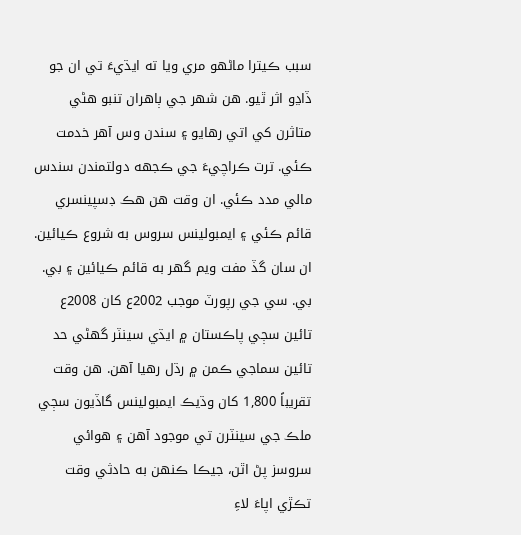سبب ڪيترا ماڻهو مري ويا ته ايڌيءَ تي ان جو ڏاڍو اثر ٿيو. هن شهر جي ٻاهران تنبو هڻي متاثرن کي اتي رهايو ۽ سندن وس آهر خدمت ڪئي. ترت ڪراچيءَ جي ڪجهه دولتمندن سندس مالي مدد ڪئي. ان وقت هن هڪ ڊسپينسري قائم ڪئي ۽ ايمبولينس سروس به شروع ڪيائين. ان سان گڏ مفت ويم گهر به قائم ڪيائين ۽ بي. بي. سي جي رپورٽ موجب 2002ع کان 2008ع تائين سڄي پاڪستان ۾ ايڌي سينٽر گهڻي حد تائين سماجي ڪمن ۾ رڌل رهيا آهن. هن وقت تقريباً 1,800 کان وڌيڪ ايمبولينس گاڏيون سڄي ملڪ جي سينٽرن تي موجود آهن ۽ هوائي سروسز پڻ اٿن، جيڪا ڪنهن به حادثي وقت تڪڙي اپاءَ لاءِ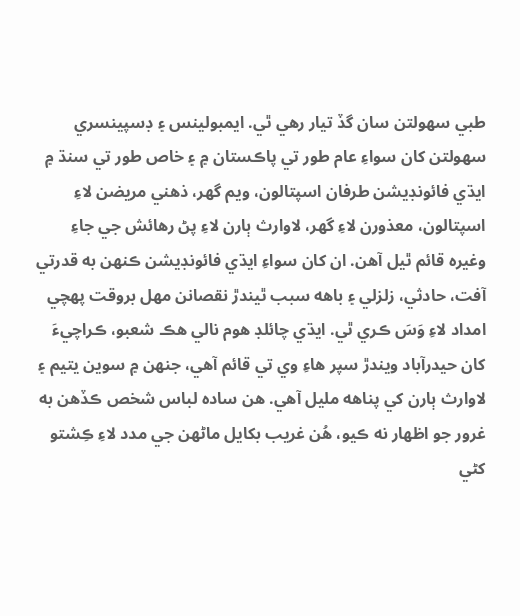طبي سهولتن سان گڏ تيار رهي ٿي. ايمبولينس ۽ ڊسپينسري سهولتن کان سواءِ عام طور تي پاڪستان ۾ ۽ خاص طور تي سنڌ ۾ ايڌي فائونڊيشن طرفان اسپتالون، ويم گهر، ذهني مريضن لاءِ اسپتالون، معذورن لاءِ گهر، لاوارث ٻارن لاءِ پڻ رهائش جي جاءِ وغيره قائم ٿيل آهن. ان کان سواءِ ايڌي فائونڊيشن ڪنهن به قدرتي آفت، حادثي، زلزلي ۽ باهه سبب ٿيندڙ نقصانن مهل بروقت پهچي امداد لاءِ وَسَ ڪري ٿي. ايڌي چائلڊ هوم نالي هڪ شعبو، ڪراچيءَ کان حيدرآباد ويندڙ سپر هاءِ وي تي قائم آهي، جنهن ۾ سوين يتيم ۽ لاوارث ٻارن کي پناهه مليل آهي. هن ساده لباس شخص ڪڏهن به غرور جو اظهار نه ڪيو، هُن غريب بکايل ماڻهن جي مدد لاءِ ڪِشتو کڻي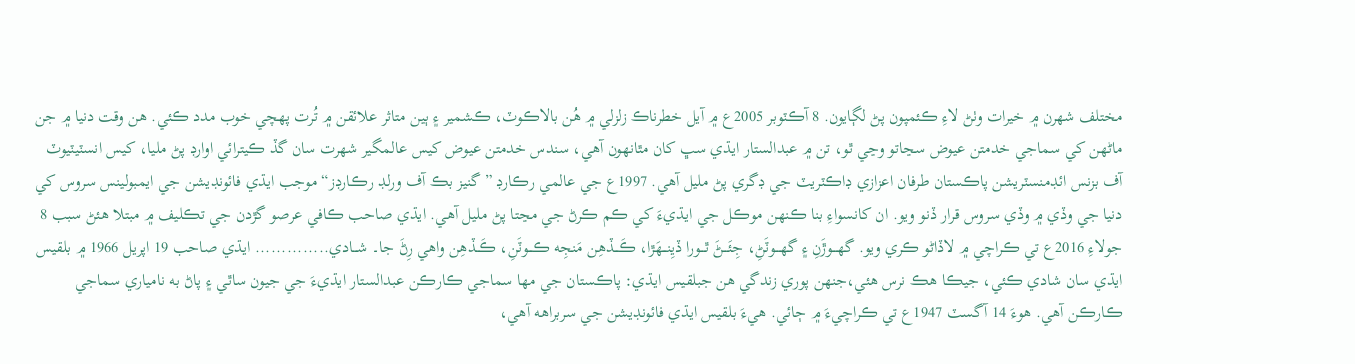مختلف شهرن ۾ خيرات وٺڻ لاءِ ڪئمپون پڻ لڳايون. 8 آڪٽوبر 2005ع ۾ آيل خطرناڪ زلزلي ۾ هُن بالاڪوٽ، ڪشمير ۽ ٻين متاثر علائقن ۾ تُرت پهچي خوب مدد ڪئي. هن وقت دنيا ۾ جن ماڻهن کي سماجي خدمتن عيوض سڃاتو وڃي ٿو، تن ۾ عبدالستار ايڌي سڀ کان مٿانهون آهي، سندس خدمتن عيوض کيس عالمگير شهرت سان گڏ ڪيترائي اوارڊ پڻ مليا، کيس انسٽيٽيوٽ آف بزنس ائڊمنسٽريشن پاڪستان طرفان اعزازي ڊاڪٽريٽ جي ڊگري پڻ مليل آهي. 1997ع جي عالمي رڪارڊ ”گنيز بڪ آف ورلڊ رڪارڊز“ موجب ايڌي فائونڊيشن جي ايمبولينس سروس کي دنيا جي وڏي ۾ وڏي سروس قرار ڏنو ويو. ان کانسواءِ بنا ڪنهن موڪل جي ايڌيءَ کي ڪم ڪرڻ جي مڃتا پڻ مليل آهي. ايڌي صاحب ڪافي عرصو گڙدن جي تڪليف ۾ مبتلا ھئڻ سبب 8 جولاءِ 2016ع تي ڪراچي ۾ لاڏاڻو ڪري ويو. گهـــوڙَنِ ۽ گهـــوٽَڻِ، جِئَـــڻَ ٿـــورا ڏيِنـــهَڙا، ڪَـــڏهِن مَنجِه ڪـــوٽَنِ، ڪَــڏهِن واهي رِڻَ جا۔ شـــادي.............. ايڌي صاحب 19 اپريل 1966 ۾ بلقيس ايڌي سان شادي ڪئي، جيڪا هڪ نرس هئي،جنهن پوري زندگي هن جبلقيس ايڌي: پاڪستان جي مها سماجي ڪارڪن عبدالستار ايڌيءَ جي جيون ساٿي ۽ پاڻ به نامياري سماجي ڪارڪن آهي. هوءَ 14 آگسٽ 1947ع تي ڪراچيءَ ۾ ڄائي. هيءَ بلقيس ايڌي فائونڊيشن جي سربراهه آهي،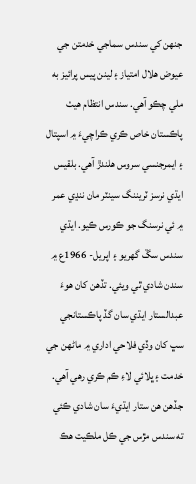جنهن کي سندس سماجي خدمتن جي عيوض هلال امتياز ۽ لينن پيس پرائيز به ملي چڪو آهي. سندس انتظام هيٺ پاڪستان خاص ڪري ڪراچيءَ ۾ اسپتال ۽ ايمرجنسي سروس هلندڙ آهي. بلقيس ايڌي نرسز ٽريننگ سينٽر مان ننڍي عمر ۾ ئي نرسنگ جو ڪورس ڪيو. ايڌي سندس سڱ گهريو ۽ اپريل- 1966ع ۾ سندن شادي ٿي ويئي. تڏهن کان هوءَ عبدالستار ايڌي سان گڏ پاڪستانجي سڀ کان وڏي فلاحي اداري ۾ ماڻهن جي خدمت ۽ ڀلائي لاءِ ڪم ڪري رهي آهي. جڏهن هن ستار ايڌيءَ سان شادي ڪئي ته سندس مڙس جي ڪل ملڪيت هڪ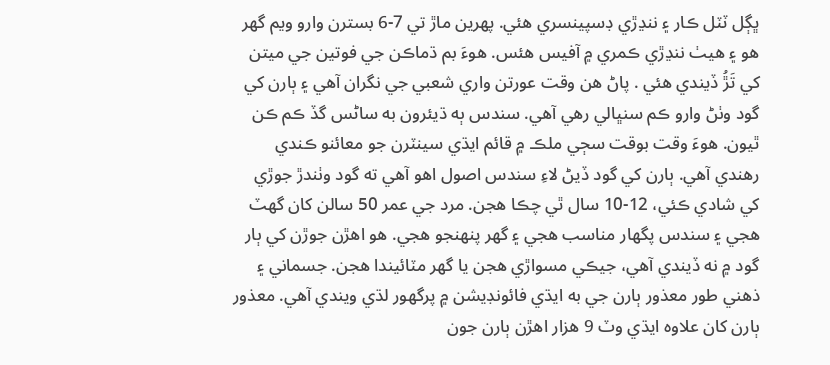ڀڳل ٽٽل ڪار ۽ ننڍڙي ڊسپينسري هئي. پهرين ماڙ تي 7-6 بسترن وارو ويم گهر هو ۽ هيٺ ننڍڙي ڪمري ۾ آفيس هئس. هوءَ بم ڌماڪن جي فوتين جي ميتن کي تَڙُ ڏيندي هئي . پاڻ هن وقت عورتن واري شعبي جي نگران آهي ۽ ٻارن کي گود وٺڻ وارو ڪم سنڀالي رهي آهي. سندس ٻه ڌيئرون به ساڻس گڏ ڪم ڪن ٿيون. هوءَ وقت بوقت سڄي ملڪ ۾ قائم ايڌي سينٽرن جو معائنو ڪندي رهندي آهي. ٻارن کي گود ڏيڻ لاءِ سندس اصول اهو آهي ته گود وٺندڙ جوڙي کي شادي ڪئي، 12-10 سال ٿي چڪا هجن. مرد جي عمر 50 سالن کان گهٽ هجي ۽ سندس پگهار مناسب هجي ۽ گهر پنهنجو هجي. هو اهڙن جوڙن کي ٻار گود ۾ نه ڏيندي آهي، جيڪي مسواڙي هجن يا گهر مٽائيندا هجن. جسماني ۽ ذهني طور معذور ٻارن جي به ايڌي فائونڊيشن ۾ پرگهور لڌي ويندي آهي. معذور ٻارن کان علاوه ايڌي وٽ 9 هزار اهڙن ٻارن جون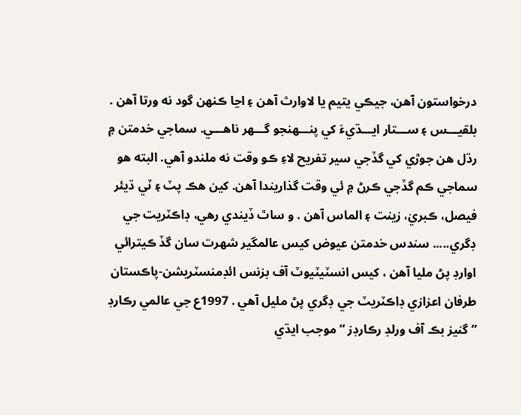درخواستون آهن، جيڪي يتيم يا لاوارث آهن ۽ اڃا ڪنهن گود نه ورتا آهن . بلقيـــس ۽ ســـتار ايـــڌيءَ کي پنـــهنجو گـــهر ناهـــي. سماجي خدمتن ۾ رڌل هن جوڙي کي گڏجي سير تفريح لاءِ ڪو وقت نه ملندو آهي. البته هو سماجي ڪم گڏجي ڪرڻ ۾ ئي وقت گذاريندا آهن. کين هڪ پٽ ۽ ٽي ڌيئر فيصل، ڪبريٰ، زينت ۽ الماس آهن . و ساٿ ڏيندي رهي، ڊاڪٽريت جي ڊگري..... سندس خدمتن عيوض کيس عالمگير شهرت سان گڏ ڪيترائي اوارڊ پڻ مليا آهن ، کيس انسٽيٽيوٽ آف بزنس ائڊمنسٽريشن-پاڪستان طرفان اعزازي ڊاڪٽريٽ جي ڊگري پڻ مليل آهي . 1997ع جي عالمي رڪارڊ ” گنيز بڪ آف ورلڊ رڪارڊز “ موجب ايڌي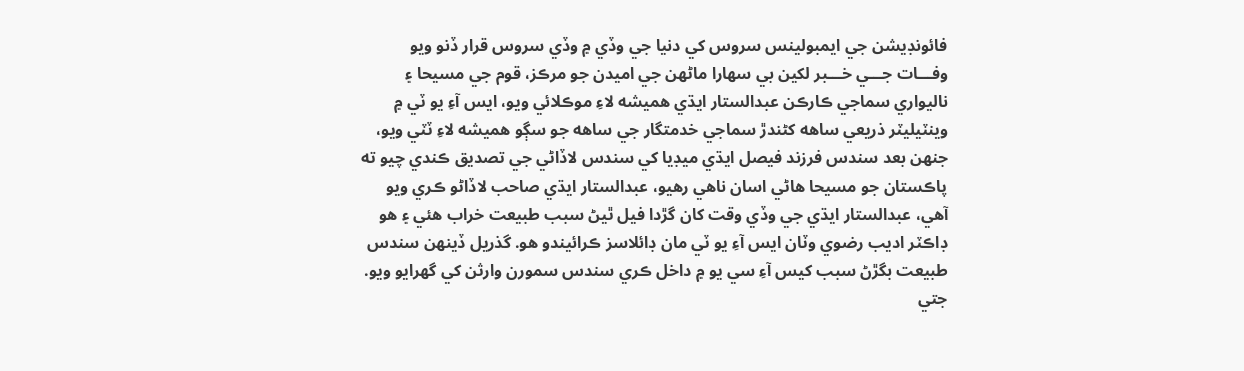فائونڊيشن جي ايمبولينس سروس کي دنيا جي وڏي ۾ وڏي سروس قرار ڏنو ويو وفـــات جـــي خـــبر لکين بي سهارا ماڻهن جي اميدن جو مرڪز، قوم جي مسيحا ۽ ناليواري سماجي ڪارڪن عبدالستار ايڌي هميشه لاءِ موڪلائي ويو، ايس آءِ يو ٽي ۾ وينٽيليٽر ذريعي ساهه کڻندڙ سماجي خدمتگار جي ساهه جو سڳو هميشه لاءِ ٽٽي ويو، جنهن بعد سندس فرزند فيصل ايڌي ميڊيا کي سندس لاڏاڻي جي تصديق ڪندي چيو ته پاڪستان جو مسيحا هاڻي اسان ناهي رهيو، عبدالستار ايڌي صاحب لاڏاڻو ڪري ويو آهي، عبدالستار ايڌي جي وڏي وقت کان گڙدا فيل ٿيڻ سبب طبيعت خراب هئي ۽ هو ڊاڪٽر اديب رضوي وٽان ايس آءِ يو ٽي مان ڊائلاسز ڪرائيندو هو. گذريل ڏينهن سندس طبيعت بگڙڻ سبب کيس آءِ سي يو ۾ داخل ڪري سندس سمورن وارثن کي گھرايو ويو. جتي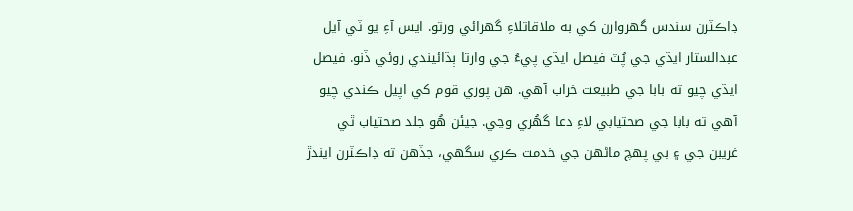ڊاڪٽرن سندس گھروارن کي به ملاقاتلاءِ گھرائي ورتو. ايس آءِ يو ٽي آيل عبدالستار ايڌي جي پُٽ فيصل ايڌي پيءُ جي وارتا ٻڌائيندي روئي ڏنو. فيصل ايڌي چيو ته بابا جي طبيعت خراب آهي. هن پوري قوم کي اپيل ڪندي چيو آهي ته بابا جي صحتيابي لاءِ دعا گھُري وڃي. جيئن هُو جلد صحتياب ٿي غريبن جي ۽ بي پهچ ماڻهن جي خدمت ڪري سگھي، جڏهن ته ڊاڪٽرن ايندڙ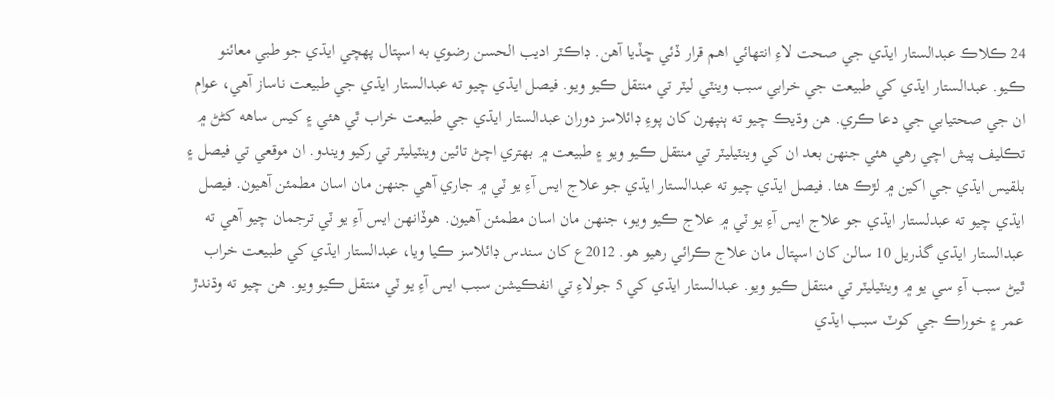24 ڪلاڪ عبدالستار ايڌي جي صحت لاءِ انتهائي اهم قرار ڏئي ڇڏيا آهن. ڊاڪٽر اديب الحسن رضوي به اسپتال پهچي ايڌي جو طبي معائنو ڪيو. عبدالستار ايڌي کي طبيعت جي خرابي سبب وينٽي ليٽر تي منتقل ڪيو ويو. فيصل ايڌي چيو ته عبدالستار ايڌي جي طبيعت ناساز آهي، عوام ان جي صحتيابي جي دعا ڪري. هن وڌيڪ چيو ته ٻنپهرن کان پوءِ ڊائلاسز دوران عبدالستار ايڌي جي طبيعت خراب ٿي هئي ۽ کيس ساهه کڻڻ ۾ تڪليف پيش اچي رهي هئي جنهن بعد ان کي وينٽيليٽر تي منتقل ڪيو ويو ۽ طبيعت ۾ بهتري اچڻ تائين وينٽيليٽر تي رکيو ويندو. ان موقعي تي فيصل ۽ بلقيس ايڌي جي اکين ۾ لڙڪ هئا. فيصل ايڌي چيو ته عبدالستار ايڌي جو علاج ايس آءِ يو ٽي ۾ جاري آهي جنهن مان اسان مطمئن آهيون. فيصل ايڌي چيو ته عبدلستار ايڌي جو علاج ايس آءِ يو ٽي ۾ علاج ڪيو ويو، جنهن مان اسان مطمئن آهيون. هوڏانهن ايس آءِ يو ٽي ترجمان چيو آهي ته عبدالستار ايڌي گذريل 10 سالن کان اسپتال مان علاج ڪرائي رهيو هو. 2012ع کان سندس ڊائلاسز ڪيا ويا، عبدالستار ايڌي کي طبيعت خراب ٿيڻ سبب آءِ سي يو ۾ وينٽيليٽر تي منتقل ڪيو ويو. عبدالستار ايڌي کي 5 جولاءِ تي انفڪيشن سبب ايس آءِ يو ٽي منتقل ڪيو ويو. هن چيو ته وڌندڙ عمر ۽ خوراڪ جي کوٽ سبب ايڌي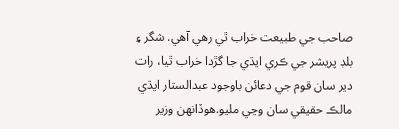صاحب جي طبيعت خراب ٿي رهي آهي. شگر ۽ بلڊ پريشر جي ڪري ايڌي جا گڙدا خراب ٿيا، رات دير سان قوم جي دعائن باوجود عبدالستار ايڌي مالڪ حقيقي سان وڃي مليو.هوڏانهن وزير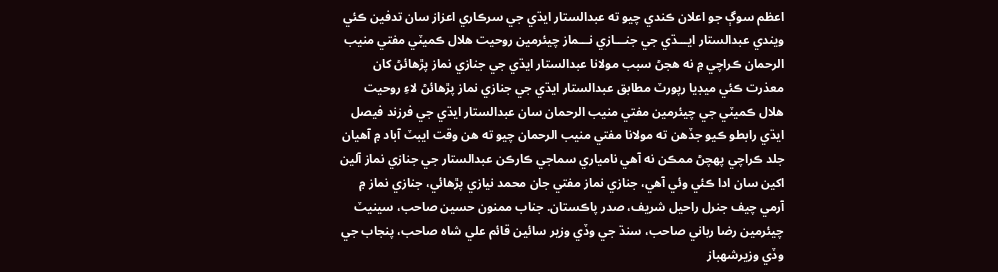اعظم سوڳ جو اعلان ڪندي چيو ته عبدالستار ايڌي جي سرڪاري اعزاز سان تدفين ڪئي ويندي عبدالستار ايـــڌي جي جنـــازي نـــماز چيئرمين روحيت هلال ڪميٽي مفتي منيب الرحمان ڪراچي ۾ نه هجڻ سبب مولانا عبدالستار ايڌي جي جنازي نماز پڙهائڻ کان معذرت ڪئي ميڊيا رپورٽ مطابق عبدالستار ايڌي جي جنازي نماز پڙهائڻ لاءِ روحيت هلال ڪميٽي جي چيئرمين مفتي منيب الرحمان سان عبدالستار ايڌي جي فرزند فيصل ايڌي رابطو ڪيو جڏهن ته مولانا مفتي منيب الرحمان چيو ته هن وقت ايبٽ آباد ۾ آهيان جلد ڪراچي پهچڻ ممڪن نه آهي نامياري سماجي ڪارڪن عبدالستار جي جنازي نماز آلين اکين سان ادا ڪئي وئي آهي، جنازي نماز مفتي جان محمد نيازي پڙهائي، جنازي نماز ۾ آرمي چيف جنرل راحيل شريف، صدر پاڪستان. جناب ممنون حسين صاحب، سينيٽ چيئرمين رضا رباني صاحب، سنڌ جي وڏي وزير سائين قائم علي شاه صاحب، پنجاب جي وڏي وزيرشهباز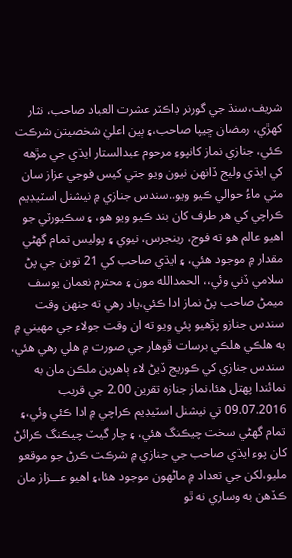شريف،سنڌ جي گورنر ڊاڪٽر عشرت العباد صاحب، نثار کهڙي، رمضان ڇيپا صاحب،۽ ٻين اعليٰ شخصيتن شرڪت ڪئي، جنازي نماز کانپوءِ مرحوم عبدالستار ايڌي جي مڙهه کي ايڌي وليج ڏانهن نيون ويو جتي کيس فوجي عزاز سان مٽي ماءُ حوالي ڪيو ويو..سندس جنازي ۾ نيشنل اسٽيڊيم ڪراچي کي هر طرف کان بند ڪيو ويو هو، ۽ سڪيورٽي جو اهيو عالم هو ته فوج، رينجرس، نيوي ۽ پوليس تمام گهڻي مقدار ۾ موجود هئي، ۽ ايڌي صاحب کي 21 توبن جي پڻ سلامي ڏني وئي،، الحمدالله مون ۽ محترم نعمان يوسف ميمڻ صاحب پڻ نماز ادا ڪئي،ياد رهي ته جنهن وقت سندس جنازو پڙهيو پئي ويو ته ان وقت جولاء جي مهيني ۾ به هلڪي هلڪي برسات ڦوهار جي صورت ۾ هلي رهي هئي، سندس جنازي کي ڪوريج ڏيڻ لاء ٻاهرين ملڪن مان به نمائندا پهتل هئا،نماز جنازه تقرين 2.00 جي قريب 09.07.2016 تي نيشنل اسٽيڊيم ڪراچي ۾ ادا ڪئي وئي،۽ تمام گهڻي سخت چيڪنگ هئي، ۽ چار گيٽ چيڪنگ ڪرائڻ کان پوء ايڌي صاحب جي جنازي ۾ شرڪت ڪرڻ جو موقعو مليو،لکن جي تعداد ۾ ماڻهون موجود هئا،۽ اهيو عـــزاز مان ڪڏهن به وساري نه ٿو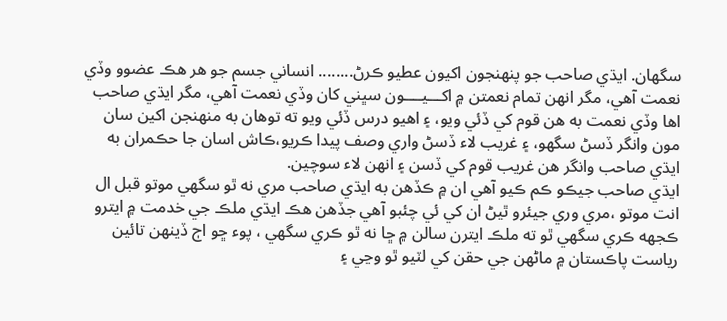سگهان. ايڌي صاحب جو پنهنجون اکيون عطيو ڪرڻ........ انساني جسم جو هر هڪ عضوو وڏي نعمت آهي، مگر انهن تمام نعمتن ۾ اکـــيــــون سڀني کان وڏي نعمت آهي، مگر ايڌي صاحب اها وڏي نعمت به هن قوم کي ڏئي ويو، ۽ اهيو درس ڏئي ويو ته توهان به منهنجن اکين سان مون وانگر ڏسڻ سگهو، ۽ غريب لاء ڏسڻ واري وصف پيدا ڪريو،ڪاش اسان جا حڪمران به ايڌي صاحب وانگر هن غريب قوم کي ڏسن ۽ انهن لاء سوچين.
ايڌي صاحب جيڪو ڪم ڪيو آهي ان ۾ ڪڏهن به ايڌي صاحب مري نه ٿو سگهي موتو قبل ال انت موتو ،مري وري جيئرو ٿيڻ ان کي ئي چئبو آهي جڏهن هڪ ايڌي ملڪ جي خدمت ۾ ايترو ڪجهه ڪري سگهي ٿو ته ملڪ ايترن سالن ۾ ڇا نه ٿو ڪري سگهي ، پوء ڇو اڄ ڏينهن تائين رياست پاڪستان ۾ ماڻهن جي حقن کي لٽيو ٿو وڃي ۽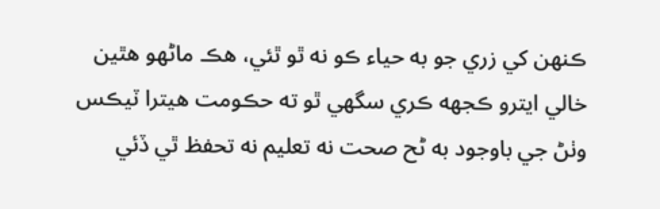ڪنهن کي زري جو به حياء ڪو نه ٿو ٿئي، هڪ ماڻهو هٿين خالي ايترو ڪجهه ڪري سگهي ٿو ته حڪومت هيترا ٽيڪس وٺڻ جي باوجود به ڻح صحت نه تعليم نه تحفظ ٿي ڏئي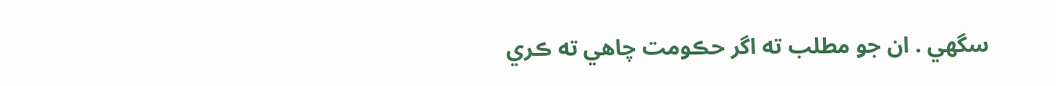سگهي . ان جو مطلب ته اگر حڪومت چاهي ته ڪري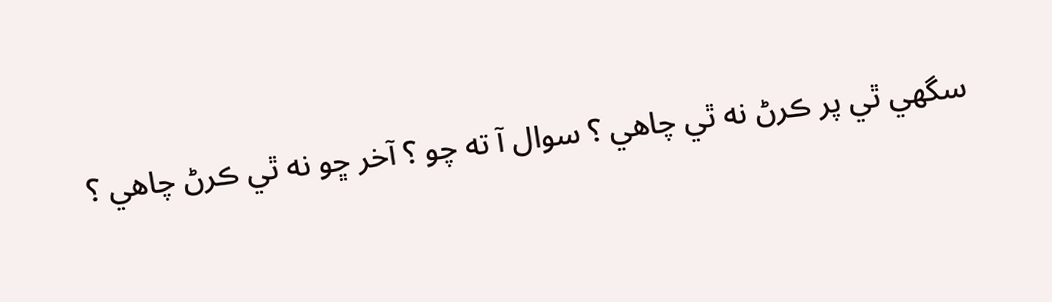سگهي ٿي پر ڪرڻ نه ٿي چاهي ؟ سوال آ ته چو ؟ آخر ڇو نه ٿي ڪرڻ چاهي ؟